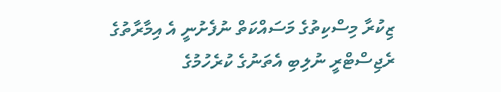ޒިކުރާ މިސްކިތުގެ މަސައްކަތް ނުފެށުނީ އެ އިމާރާތުގެ ރެޖިސްޓްރީ ނުލިބި އެތަނުގެ ކުރެހުމުގެ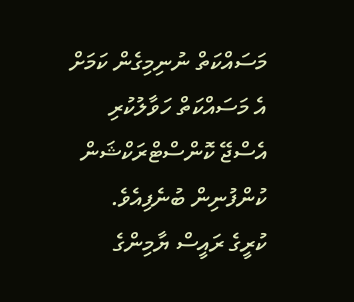މަސައްކަތް ނުނިމިގެން ކަމަށް އެ މަސައްކަތް ހަވާލުކުރި އެސްޖޭ ކޮންސްޓްރަކްޝަން ކުންފުނިން ބުނެފިއެވެ.
ކުރީގެ ރައީސް ޔާމިންގެ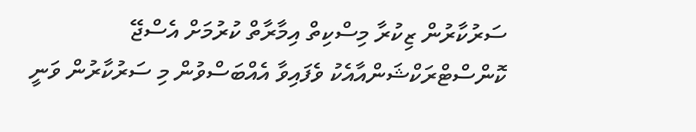ސަރުކާރުން ޒިކުރާ މިސްކިތް އިމާރާތް ކުރުމަށް އެސްޖޭ ކޮންސްޓްރަކްޝަންއާއެކު ވެފައިވާ އެއްބަސްވުން މި ސަރުކާރުން ވަނީ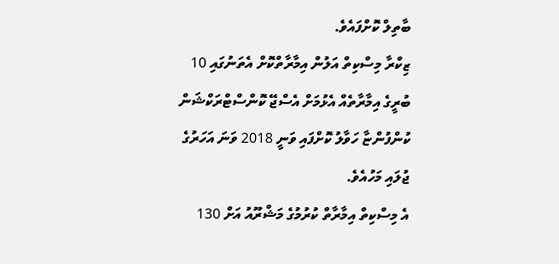ބާތިލް ކޮށްފައެވެ.
ޒިކްރާ މިސްކިތް އަލުން އިމާރާތްކޮށް އެތަނުގައި 10 ބުރީގެ އިމާރާތެއް އެޅުމަށް އެސްޖޭ ކޮންސްޓްރަކްޝަން ކުންފުންޏާ ހަވާލު ކޮށްފައި ވަނީ 2018 ވަނަ އަހަރުގެ ޖުލައި މަހުއެވެ.
އެ މިސްކިތް އިމާރާތް ކުރުމުގެ މަޝްރޫއު އަށް 130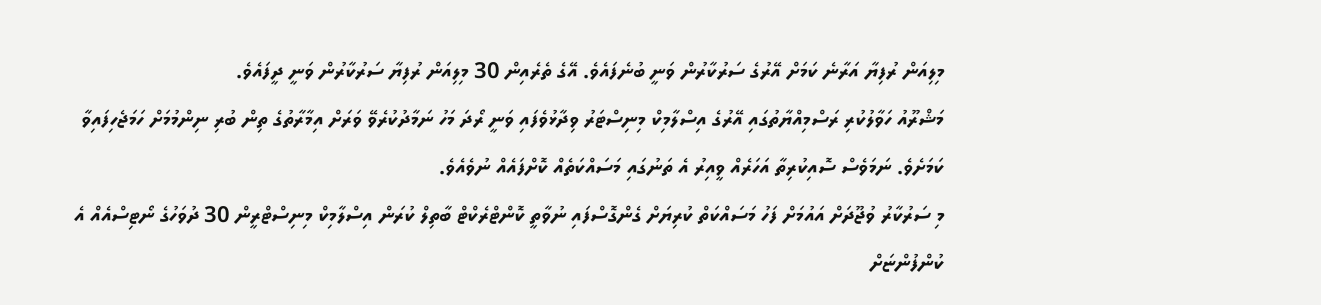މިލިއަން ރުފިޔާ އަރާނެ ކަމަށް އޭރުގެ ސަރުކާރުން ވަނީ ބުނެފައެވެ. އޭގެ ތެރެއިން 30 މިލިއަން ރުފިޔާ ސަރުކާރުން ވަނީ ދީފައެވެ.
މަޝްރޫއު ހަވާލުކުރި ރަސްމިއްޔާތުގައި އޭރުގެ އިސްލާމިކް މިނިސްޓަރު ވިދާޅުވެފައި ވަނީ ރޯދަ މަހު ނަމާދުކުރެވޭ ވަރަށް އިމާރާތުގެ ތިން ބުރި ނިންމުމަށް ހަމަޖެހިފައިވާ ކަމަށެވެ. ނަމަވެސް ސޮއިކުރިތާ އަހަރެއް ވީއިރު އެ ތަނުގައި މަސައްކަތެއް ކޮށްފައެއް ނުވެއެވެ.
މި ސަރުކާރު ވުޖޫދަށް އައުމަށް ފަހު މަސައްކަތް ކުރިޔަށް ގެންގޮސްފައި ނުވާތީ ކޮންޓްރެކްޓް ބާތިލް ކުރަން އިސްލާމިކް މިނިސްޓްރީން 30 ދުވަހުގެ ނޯޓިސްއެއް އެ ކުންފުންޏަށް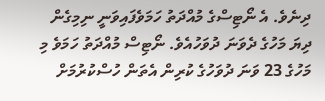ދިނެވެ. އެ ނޯޓިސްގެ މުއްދަތު ހަމަވެފައިވަނީ ނިމިގެން ދިޔަ މަހުގެ ދެވަނަ ދުވަހުއެވެ. ނޯޓިސް މުއްދަތު ހަމަވެ މި މަހުގެ 23 ވަނަ ދުވަހުގެ ކުރިން އެތަން ހުސްކުރުމަށް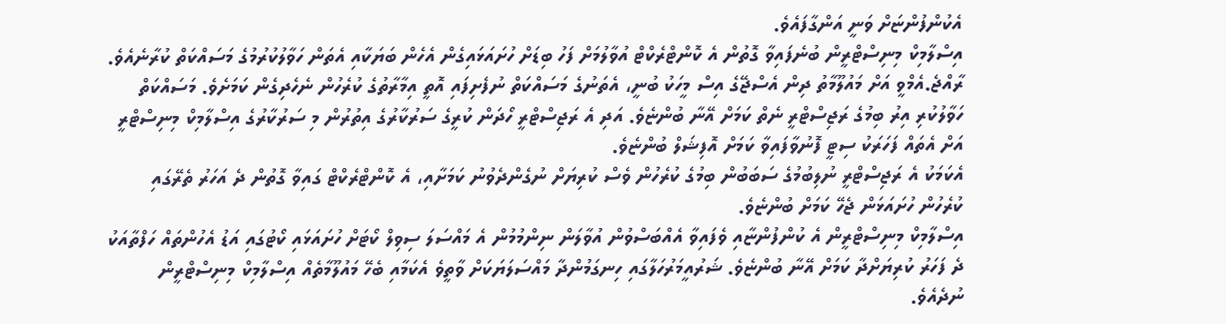އެކުންފުންޏަށް ވަނީ އަންގާފައެވެ.
އިސްލާމިކް މިނިސްޓްރީން ބުނެފައިވާ ގޮތުން އެ ކޮންޓްރެކްޓް އުވާލުމަށް ފަހު ބިޑަށް ހުށައަޅައިގެން އެހެން ބަޔަކާއި އެތަން ހަވާލުކުރުމުގެ މަސައްކަތް ކުރާނެއެވެ.
ރާއްޖެ.އެމްވީ އަށް މައުލޫމާތު ދިން އެސްޖޭގެ އިސް މީހަކު ބުނީ، އެތަނުގެ މަސައްކަތް ނުފެށިފައި އޮތީ އިމާރާތުގެ ކުރެހުން ނެހެދިގެން ކަމަށެވެ. މަސައްކަތް ހަވާލުކުރި އިރު ބިމުގެ ރަޖިސްޓްރީ ނެތް ކަމަށް އޭނާ ބުންޏެވެ. އަދި އެ ރަޖިސްޓްރީ ހޯދަން ކުރީގެ ސަރުކާރުގެ އިތުރުން މި ސަރުކާރުގެ އިސްލާމިކް މިނިސްޓްރީ އަށް އެތައް ފަހަރަކު ސިޓީ ފޮނުވާފައިވާ ކަމަށް އޮފިޝަލް ބުންޏެވެ.
އެކަމަކު އެ ރަޖިސްޓްރީ ނުލިބުމުގެ ސަބަބުން ބިމުގެ ކުރެހުން ވެސް ކުރިޔަށް ނުގެންދެވުނު ކަމަށާއި، އެ ކޮންޓްރެކްޓް ގައިވާ ގޮތުން ދެ އަހަރު ތެރޭގައި ކުރެހުން ހުށައަޅަން ޖެހޭ ކަމަށް ބުންޏެވެ.
އިސްލާމިކް މިނިސްޓްރީން އެ ކުންފުންޏާއި ވެފައިވާ އެއްބަސްވުން އުވާލަން ނިންމުމުން އެ މައްސަލަ ސިވިލް ކޯޓަށް ހުށައަޅައި ކޯޓުގައި އަޑު އެހުންތައް ހަފްތާއަކު ދެ ފަހަރު ކުރިޔަށްދާ ކަމަށް އޭނާ ބުންޏެވެ. ޝަރުއީމަރުހަލާގައި ހިނގަމުންދާ މައްސަލަޔަކަށް ވާތީވެ އެކަމާއި ބެހޭ މައުލޫމާތެއް އިސްލާމިކް މިނިސްޓްރީން ނުދެއެވެ.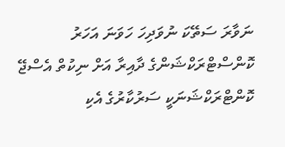ނަވާރަ ސަތޭކަ ނުވަދިހަ ހަވަނަ އަހަރު ކޮންސްޓްރަކްޝަންގެ ދާއިރާ އަށް ނިކުތް އެސްޖޭ ކޮންޓްރަކްޝަނަކީ ސަރުކާރުގެ އެކި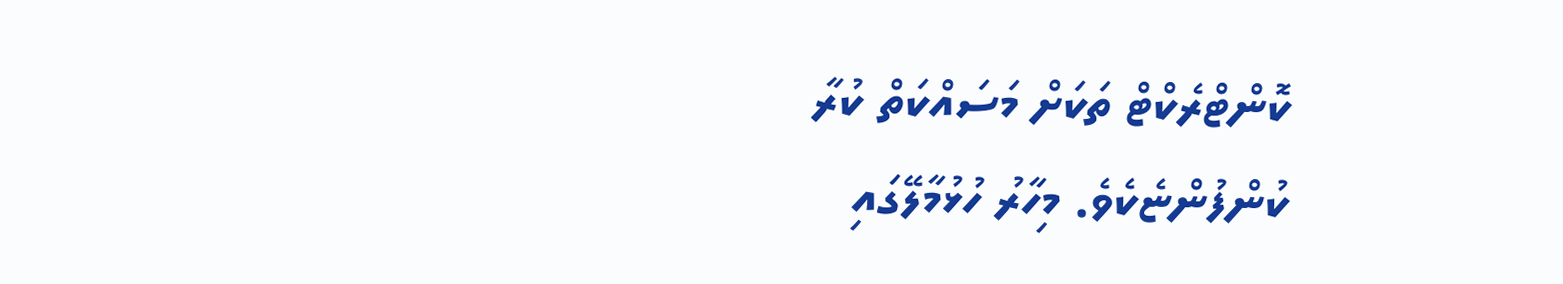ކޮންޓްރެކްޓް ތަކަށް މަސައްކަތް ކުރާ ކުންފުންޏެކެވެ. މިހާރު ހުޅުމާލޭގައި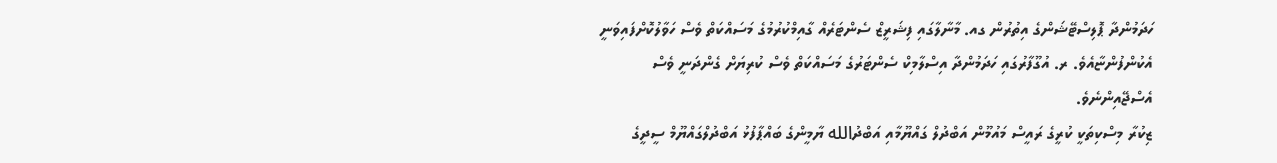ހަދަމުންދާ ޕޮލިސްޓޭޝަންގެ އިތުރުން ގއ. މާނާލާގައި ފިޝަރީޒް ސެންޓަރެއް ގާއިމްކުރުމުގެ މަސައްކަތް ވެސް ހަވާލުކޮށްފައިވަނީ އެކުންފުންޏާއެވެ. ރ. އުގޫފާރުގައި ހަދަމުންދާ އިސްލާމިކް ސެންޓަރުގެ މަސައްކަތް ވެސް ކުރިޔަށް ގެންދަނީ ވެސް އެސްޖޭއިންނެވެ.
ޒިކުރާ މިސްކިތަކީ ކުރީގެ ރައީސް މައުމޫން އަބްދުލް ގައްޔޫމާއި އަބްދުالله ޔާމީންގެ ބައްޕާފުޅު އަބްދުލްގައްޔޫމް ސީދީގެ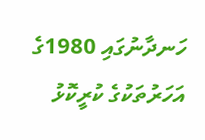ހަނދާނުގައި 1980ގެ އަހަރުތަކުގެ ކުރީކޮޅު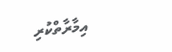އިމާރާތްކުރި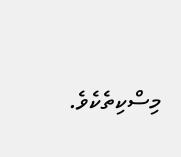މިސްކިތެކެވެ.